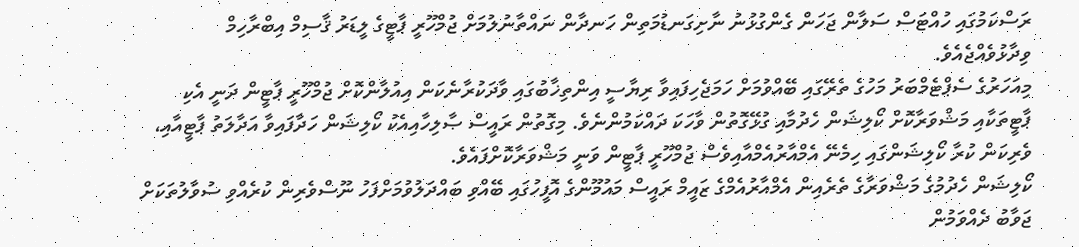ރަސްކަމުގައި ހުއްޓަސް ސަލާން ޖަހަން ގެންގުޅުނު ނާށިގަނޑުމަތިން ހަނދާން ނައްތާނުލުމަށް ޖުމްހޫރީ ޕާޓީގެ ލީޑަރު ޤާސިމް އިބްރާހިމް ވިދާޅުވެއްޖެއެވެ.
މިއަހަރުގެ ސެޕްޓެމްބަރު މަހުގެ ތެރޭގައި ބޭއްވުމަށް ހަމަޖެހިފައިވާ ރިޔާސީ އިންތިޚާބުގައި ވާދަކުރާނެކަން އިއުލާންކޮށް ޖުމްހޫރީ ޕާޓީން ދަނީ އެކި ޕާޓީތަކާއި މަޝްވަރާކޮށް ކޯލިޝަން ހެދުމާއި ގުޅޭގޮތުން ވާހަކަ ދައްކަމުންނެވެ. މިގޮތުން ރައީސް ޞާލިހާއިއެކު ކޯލިޝަން ހަދާފައިވާ އަދާލަތު ޕާޓީއާއި، ވެރިކަން ކުރާ ކޯލިޝަންގައި ހިމެނޭ އެމްއާރުއެމްއާއިވެސް ޖުމްހޫރީ ޕާޓީން ވަނީ މަޝްވަރާކޮށްފައެވެ.
ކޯލިޝަން ހެދުމުގެ މަޝްވަރާގެ ތެރެއިން އެމްއާރުއެމްގެ ޒައީމް ރައީސް މައުމޫންގެ އޮފީހުގައި ބޭއްވި ބައްދަލުވުމަށްފަހު ނޫސްވެރިން ކުރެއްވި ސުވާލުތަކަށް ޖަވާބު ދެއްވަމުން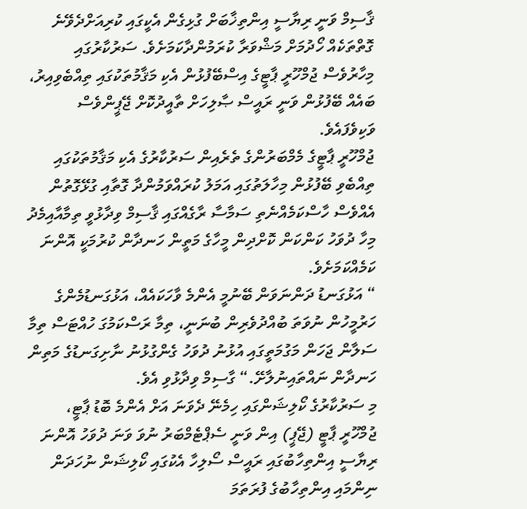ޤާސިމް ވަނީ ރިޔާސީ އިންތިޚާބަށް ގުޅިގެން އެކީގައި ކުރިއަށްދެވޭނެ ގޮތްތަކެއް ހޯދުމަށް މަޝްވަރާ ކުރަމުންދާކަމަށެވެ. ސަރުކާރުގައި މިހާރުވެސް ޖުމްހޫރީ ޕާޓީގެ އިސްބޭފުޅުން އެކި މަޤާމުތަކުގައި ތިއްބެވިއިރު، ބައެއް ބޭފުޅުން ވަނީ ރައީސް ޞާލިހަށް ތާއީދުކޮށް ޖޭޕީންވެސް ވަކިވެފައެވެ.
ޖުމްހޫރީ ޕާޓީގެ މެމްބަރުންގެ ތެރެއިން ސަރުކާރުގެ އެކި މަޤާމުތަކުގައި ތިއްބެވި ބޭފުޅުން މިހާލަތުގައި އަމަލު ކުރައްވަމުންދާ ގޮތާއި ގުޅޭގޮތުން އެއްވެސް ހާސްކަމެއްނެތި ސަމާސާ ރާގެއްގައި ޤާސިމް ވިދާޅުވީ ތިމާއާއިމެދު މިހާ ދުވަހު ކަންކަން ކޮށްދިން މީހާގެ މަތީން ހަނދާން ކުރުމަކީ އޮންނަ ކަމެއްކަމަށެވެ.
“ އަޅުގަނޑު ދަންނަވަން ބޭނުމީ އެންމެ ވާހަކައެއް، އަޅުގަނޑުމެންގެ ހަރުމީހުން ނުވަތަ ބުއްދުވެރިން ބުނަނީ، ތިމާ ރަސްކަމުގަ ހުއްޓަސް ތިމާ ސަލާން ޖަހަން މަގުމަތީގައި އުޅުނު ދުވަހު ގެންގުޅުނު ނާށިގަނޑުގެ މަތިން ހަނދާން ނައްތައިނުލާށޭ.“ ގާސިމް ވިދާޅުވި އެވެ.
މި ސަރުކާރުގެ ކޯލިޝަންގައި ހިމެނޭ ދެވަނަ އަށް އެންމެ ބޮޑު ޕާޓީ، ޖުމްހޫރީ ޕާޓީ (ޖޭޕީ) އިން ވަނީ ސެޕްޓެމްބަރު ނުވަ ވަނަ ދުވަހު އޮންނަ ރިޔާސީ އިންތިހާބުގައި ރައީސް ސޯލިހާ އެކުގައި ކޯލިޝަން ނުހަދަން ނިންމައި އިންތިހާބުގެ ފުރަތަމަ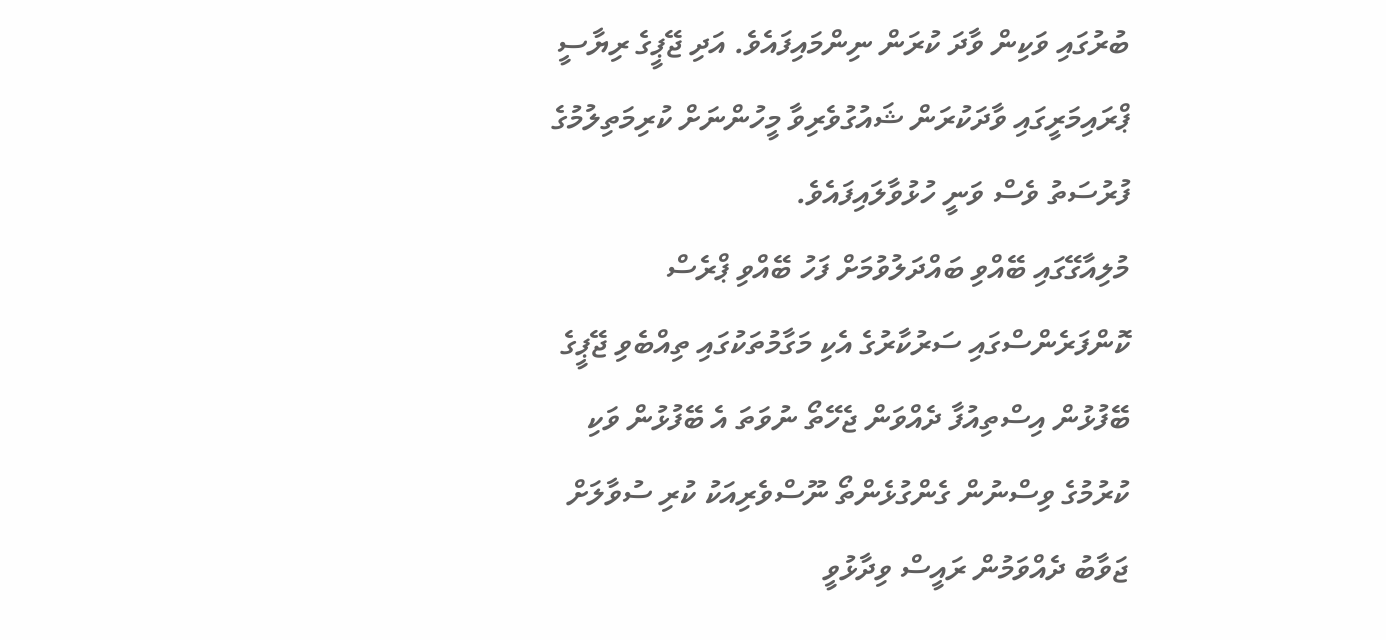ބުރުގައި ވަކިން ވާދަ ކުރަން ނިންމައިފައެވެ. އަދި ޖޭޕީގެ ރިޔާސީ ޕްރައިމަރީގައި ވާދަކުރަން ޝައުގުވެރިވާ މީހުންނަށް ކުރިމަތިލުމުގެ ފުރުސަތު ވެސް ވަނީ ހުޅުވާލައިފައެވެ.
މުލިއާގޭގައި ބޭއްވި ބައްދަލުވުމަށް ފަހު ބޭއްވި ޕްރެސް ކޮންފަރެންސްގައި ސަރުކާރުގެ އެކި މަގާމުތަކުގައި ތިއްބެވި ޖޭޕީގެ ބޭފުޅުން އިސްތިއުފާ ދެއްވަން ޖެހޭތޯ ނުވަތަ އެ ބޭފުޅުން ވަކި ކުރުމުގެ ވިސްނުން ގެންގުޅެންތޯ ނޫސްވެރިއަކު ކުރި ސުވާލަށް ޖަވާބު ދެއްވަމުން ރައީސް ވިދާޅުވީ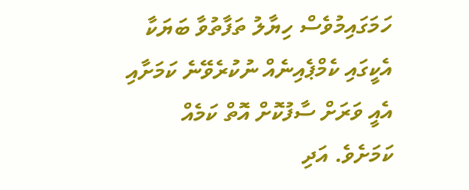ހަމަގައިމުވެސް ހިޔާލު ތަފާތުވާ ބަޔަކާ އެކީގައި ކެމްޕެއިނެއް ނުކުރެވޭނެ ކަމަށާއި އެއީ ވަރަށް ސާފުކޮށް އޮތް ކަމެއް ކަމަށެވެ. އަދި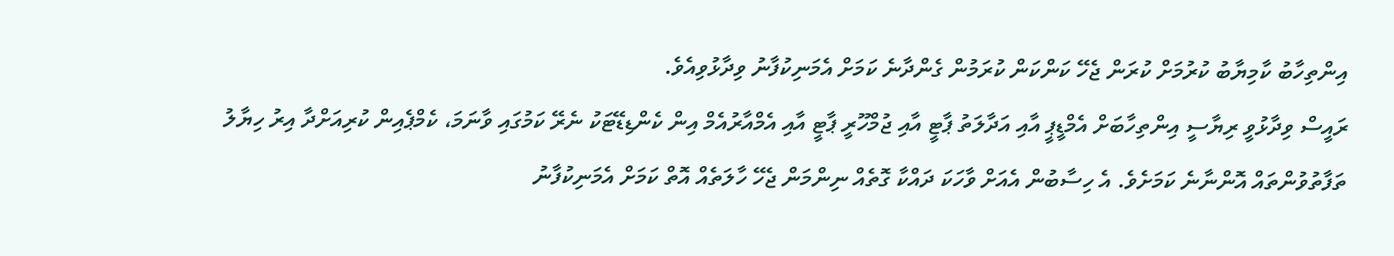އިންތިހާބު ކާމިޔާބު ކުރުމަށް ކުރަން ޖެހޭ ކަންކަން ކުރަމުން ގެންދާނެ ކަމަށް އެމަނިކުފާނު ވިދާޅުވިއެވެ.
ރައީސް ވިދާޅުވީ ރިޔާސީ އިންތިހާބަށް އެމްޑީޕީ އާއި އަދާލަތު ޕާޓީ އާއި ޖުމްހޫރީ ޕާޓީ އާއި އެމްއާރުއެމް އިން ކެންޑިޑޭޓަކު ނެރޭ ކަމުގައި ވާނަމަ، ކެމްޕެއިން ކުރިއަށްދާ އިރު ހިޔާލު ތަފާތުވުންތައް އޮންނާނެ ކަމަށެވެ. އެ ހިސާބުން އެއަށް ވާހަކަ ދައްކާ ގޮތެއް ނިންމަން ޖެހޭ ހާލަތެއް އޮތް ކަމަށް އެމަނިކުފާނު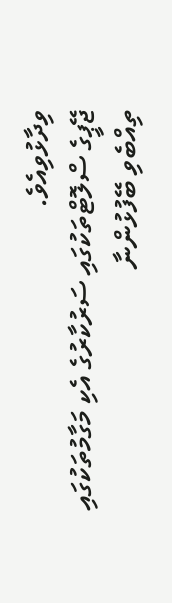ވިދާޅުވިއެވެ.
ޖޭޕީގެ ސްލޮޓްތަކުގައި ސަރުކާރުގެ އެކި މަގާމުތަކުގައި ތިއްބެވި ބޭފުޅުންނާ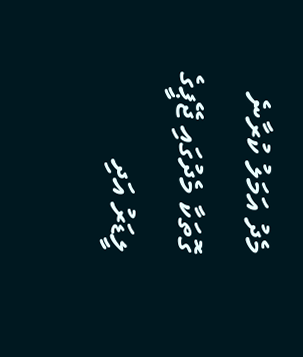މެދު އަމަލު ކުރާނެ ގޮތަކާ މެދުގައި ޖޭޕީގެ ލީޑަރު އަދި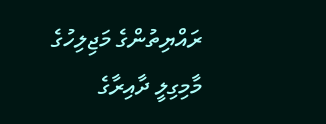ރައްޔިތުންގެ މަޖިލިހުގެ މާމިގިލީ ދާއިރާގެ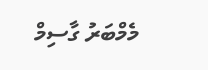މެމްބަރު ގާސިމް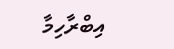އިބްރާހިމާ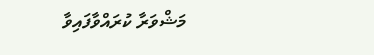މަޝްވަރާ ކުރައްވާފައިވާ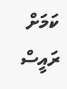ކަމަށް ރައީސް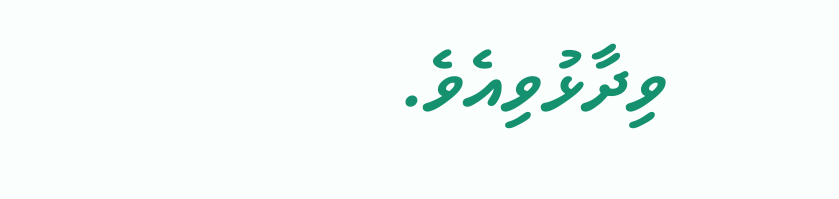ވިދާޅުވިއެވެ.